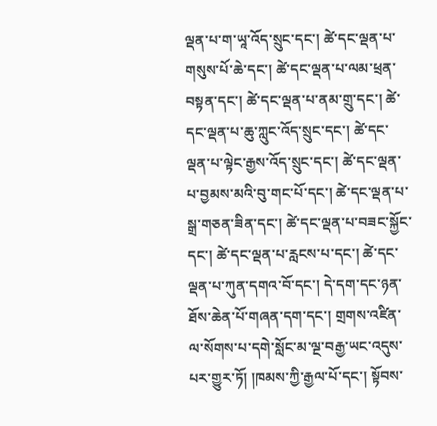ལྡན་པ་ག་ཡཱ་འོད་སྲུང་དང་། ཚེ་དང་ལྡན་པ་གསུས་པོ་ཆེ་དང་། ཚེ་དང་ལྡན་པ་ལམ་ཕྲན་བསྟན་དང་། ཚེ་དང་ལྡན་པ་ནམ་གྲུ་དང་། ཚེ་དང་ལྡན་པ་ཆུ་ཀླུང་འོད་སྲུང་དང་། ཚེ་དང་ལྡན་པ་ལྟེང་རྒྱས་འོད་སྲུང་དང་། ཚེ་དང་ལྡན་པ་བྱམས་མའི་བུ་གང་པོ་དང་། ཚེ་དང་ལྡན་པ་སྒྲ་གཅན་ཟིན་དང་། ཚེ་དང་ལྡན་པ་བཟང་སྐྱོང་དང་། ཚེ་དང་ལྡན་པ་རླངས་པ་དང་། ཚེ་དང་ལྡན་པ་ཀུན་དགའ་བོ་དང་། དེ་དག་དང་ཉན་ཐོས་ཆེན་པོ་གཞན་དག་དང་། གྲགས་འཛིན་ལ་སོགས་པ་དགེ་སློང་མ་ལྔ་བརྒྱ་ཡང་འདུས་པར་གྱུར་ཏོ། །ཁམས་ཀྱི་རྒྱལ་པོ་དང་། སྟོབས་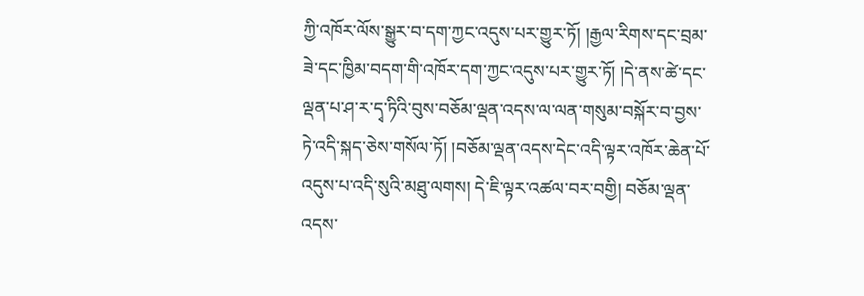ཀྱི་འཁོར་ལོས་སྒྱུར་བ་དག་ཀྱང་འདུས་པར་གྱུར་ཏོ། །རྒྱལ་རིགས་དང་བྲམ་ཟེ་དང་ཁྱིམ་བདག་གི་འཁོར་དག་ཀྱང་འདུས་པར་གྱུར་ཏོ། །དེ་ནས་ཚེ་དང་ལྡན་པ་ཤ་ར་དྭ་ཏིའི་བུས་བཅོམ་ལྡན་འདས་ལ་ལན་གསུམ་བསྐོར་བ་བྱས་ཏེ་འདི་སྐད་ཅེས་གསོལ་ཏོ། །བཅོམ་ལྡན་འདས་དེང་འདི་ལྟར་འཁོར་ཆེན་པོ་འདུས་པ་འདི་སུའི་མཐུ་ལགས། དེ་ཇི་ལྟར་འཚལ་བར་བགྱི། བཅོམ་ལྡན་འདས་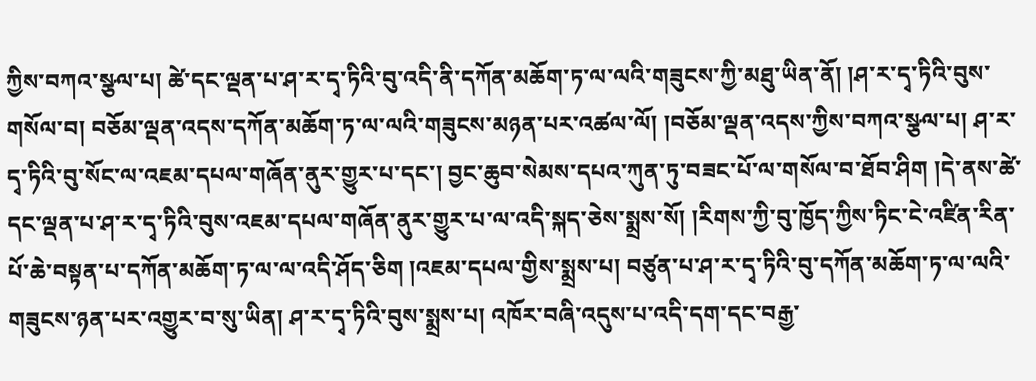ཀྱིས་བཀའ་སྩལ་པ། ཚེ་དང་ལྡན་པ་ཤ་ར་དྭ་ཏིའི་བུ་འདི་ནི་དཀོན་མཆོག་ཏ་ལ་ལའི་གཟུངས་ཀྱི་མཐུ་ཡིན་ནོ། །ཤ་ར་དྭ་ཏིའི་བུས་གསོལ་བ། བཅོམ་ལྡན་འདས་དཀོན་མཆོག་ཏ་ལ་ལའི་གཟུངས་མཉན་པར་འཚལ་ལོ། །བཅོམ་ལྡན་འདས་ཀྱིས་བཀའ་སྩལ་པ། ཤ་ར་དྭ་ཏིའི་བུ་སོང་ལ་འཇམ་དཔལ་གཞོན་ནུར་གྱུར་པ་དང་། བྱང་ཆུབ་སེམས་དཔའ་ཀུན་ཏུ་བཟང་པོ་ལ་གསོལ་བ་ཐོབ་ཤིག །དེ་ནས་ཚེ་དང་ལྡན་པ་ཤ་ར་དྭ་ཏིའི་བུས་འཇམ་དཔལ་གཞོན་ནུར་གྱུར་པ་ལ་འདི་སྐད་ཅེས་སྨྲས་སོ། །རིགས་ཀྱི་བུ་ཁྱོད་ཀྱིས་ཏིང་ངེ་འཛིན་རིན་པོ་ཆེ་བསྟན་པ་དཀོན་མཆོག་ཏ་ལ་ལ་འདི་ཤོད་ཅིག །འཇམ་དཔལ་གྱིས་སྨྲས་པ། བཙུན་པ་ཤ་ར་དྭ་ཏིའི་བུ་དཀོན་མཆོག་ཏ་ལ་ལའི་གཟུངས་ཉན་པར་འགྱུར་བ་སུ་ཡིན། ཤ་ར་དྭ་ཏིའི་བུས་སྨྲས་པ། འཁོར་བཞི་འདུས་པ་འདི་དག་དང་བརྒྱ་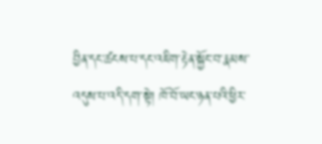བྱིན་དང་ཚངས་པ་དང་འཇིག་རྟེན་སྐྱོང་བ་རྣམས་འདུས་པ་འདི་དག་སྟེ། ཁོ་བོ་ཡང་ཉན་པའི་ཕྱིར་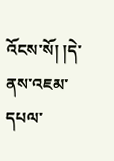འོངས་སོ། །དེ་ནས་འཇམ་དཔལ་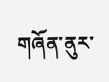གཞོན་ནུར་